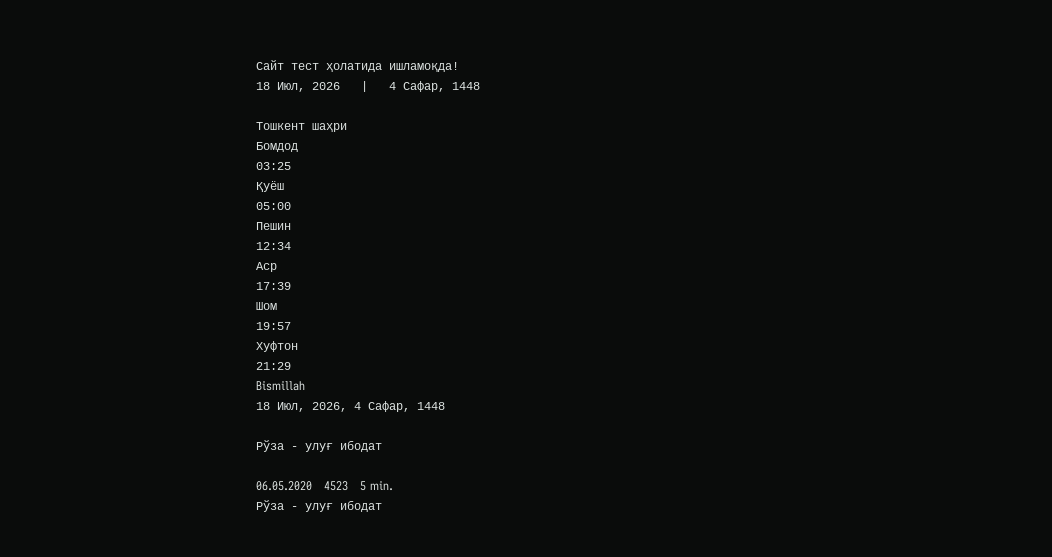Сайт тест ҳолатида ишламоқда!
18 Июл, 2026   |   4 Сафар, 1448

Тошкент шаҳри
Бомдод
03:25
Қуёш
05:00
Пешин
12:34
Аср
17:39
Шом
19:57
Хуфтон
21:29
Bismillah
18 Июл, 2026, 4 Сафар, 1448

Рўза - улуғ ибодат

06.05.2020   4523   5 min.
Рўза - улуғ ибодат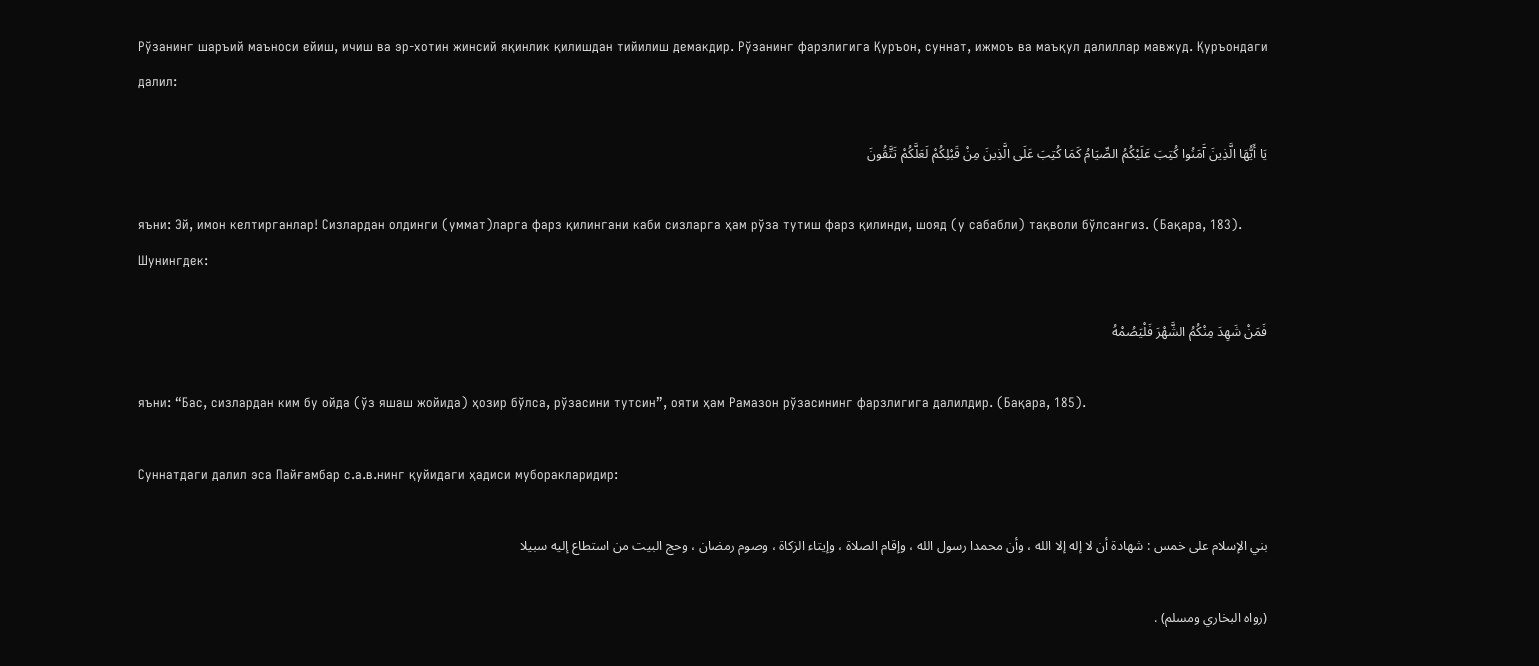Рўзанинг шаръий маъноси ейиш, ичиш ва эр-хотин жинсий яқинлик қилишдан тийилиш демакдир. Рўзанинг фарзлигига Қуръон, суннат, ижмоъ ва маъқул далиллар мавжуд. Қуръондаги далил:

يَا أَيُّهَا الَّذِينَ آَمَنُوا كُتِبَ عَلَيْكُمُ الصِّيَامُ كَمَا كُتِبَ عَلَى الَّذِينَ مِنْ قَبْلِكُمْ لَعَلَّكُمْ تَتَّقُونَ

яъни: Эй, имон келтирганлар! Сизлардан олдинги (уммат)ларга фарз қилингани каби сизларга ҳам рўза тутиш фарз қилинди, шояд (у сабабли) тақволи бўлсангиз. (Бақара, 183). Шунингдек:

فَمَنْ شَهِدَ مِنْكُمُ الشَّهْرَ فَلْيَصُمْهُ

яъни: “Бас, сизлардан ким бу ойда (ўз яшаш жойида) ҳозир бўлса, рўзасини тутсин”, ояти ҳам Рамазон рўзасининг фарзлигига далилдир. (Бақара, 185).

Суннатдаги далил эса Пайғамбар с.а.в.нинг қуйидаги ҳадиси муборакларидир:

بني الإسلام على خمس : شهادة أن لا إله إلا الله ، وأن محمدا رسول الله ، وإقام الصلاة ، وإيتاء الزكاة ، وصوم رمضان ، وحج البيت من استطاع إليه سبيلا

(رواه البخاري ومسلم) .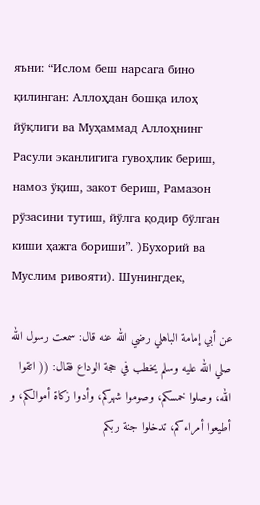яъни: “Ислом беш нарсага бино қилинган: Аллоҳдан бошқа илоҳ йўқлиги ва Муҳаммад Аллоҳнинг Расули эканлигига гувоҳлик бериш, намоз ўқиш, закот бериш, Рамазон рўзасини тутиш, йўлга қодир бўлган киши ҳажга бориши”. )Бухорий ва Муслим ривояти). Шунингдек,

عن أبي إمامة الباهلي رضي الله عنه قال: سمعت رسول الله صلي الله عليه وسلم يخطب في حجة الوداع فقال: (( اتقوا الله، وصلوا خمسكم، وصوموا شهركم، وأدوا زكاة أموالكم، و أطيعوا أمراءكم، تدخلوا جنة ربكم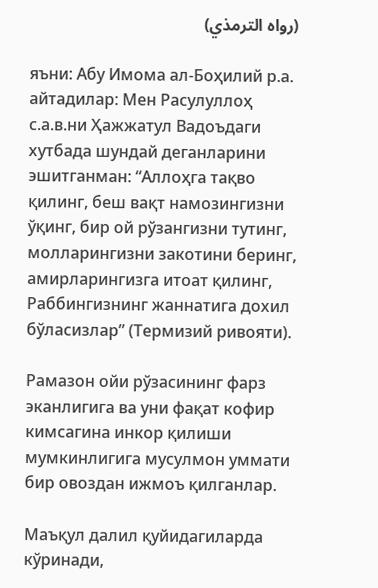(رواه الترمذي)

яъни: Абу Имома ал-Боҳилий р.а. айтадилар: Мен Расулуллоҳ с.а.в.ни Ҳажжатул Вадоъдаги хутбада шундай деганларини эшитганман: “Аллоҳга тақво қилинг, беш вақт намозингизни ўқинг, бир ой рўзангизни тутинг, молларингизни закотини беринг, амирларингизга итоат қилинг, Раббингизнинг жаннатига дохил бўласизлар” (Термизий ривояти).

Рамазон ойи рўзасининг фарз эканлигига ва уни фақат кофир кимсагина инкор қилиши мумкинлигига мусулмон уммати бир овоздан ижмоъ қилганлар.

Маъқул далил қуйидагиларда кўринади,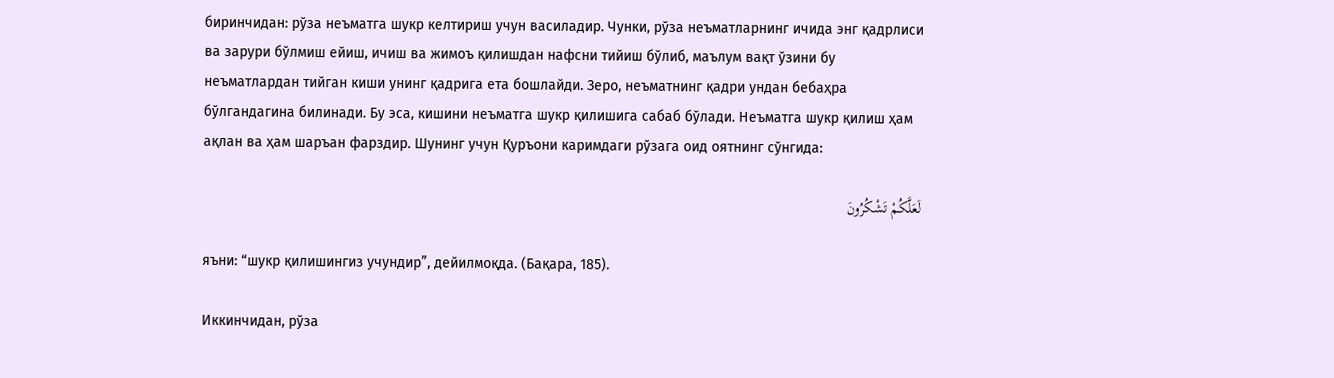биринчидан: рўза неъматга шукр келтириш учун василадир. Чунки, рўза неъматларнинг ичида энг қадрлиси ва зарури бўлмиш ейиш, ичиш ва жимоъ қилишдан нафсни тийиш бўлиб, маълум вақт ўзини бу неъматлардан тийган киши унинг қадрига ета бошлайди. Зеро, неъматнинг қадри ундан бебаҳра бўлгандагина билинади. Бу эса, кишини неъматга шукр қилишига сабаб бўлади. Неъматга шукр қилиш ҳам ақлан ва ҳам шаръан фарздир. Шунинг учун Қуръони каримдаги рўзага оид оятнинг сўнгида:

لَعَلَّكُمْ تَشْكُرُونَ

яъни: “шукр қилишингиз учундир”, дейилмоқда. (Бақара, 185).

Иккинчидан, рўза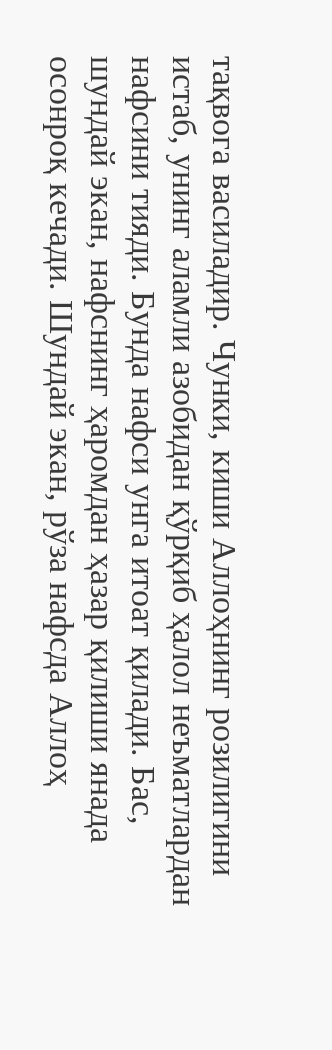тақвога василадир. Чунки, киши Аллоҳнинг розилигини истаб, унинг аламли азобидан қўрқиб ҳалол неъматлардан нафсини тияди. Бунда нафси унга итоат қилади. Бас, шундай экан, нафснинг ҳаромдан ҳазар қилиши янада осонроқ кечади. Шундай экан, рўза нафсда Аллоҳ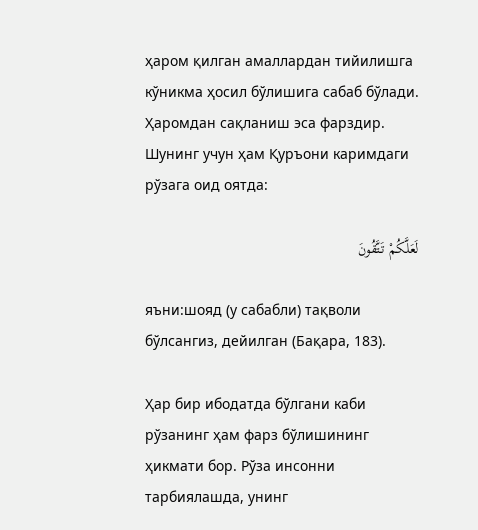ҳаром қилган амаллардан тийилишга кўникма ҳосил бўлишига сабаб бўлади. Ҳаромдан сақланиш эса фарздир. Шунинг учун ҳам Қуръони каримдаги рўзага оид оятда:

لَعَلَّكُمْ تَتَّقُونَ

яъни:шояд (у сабабли) тақволи бўлсангиз, дейилган (Бақара, 183).

Ҳар бир ибодатда бўлгани каби рўзанинг ҳам фарз бўлишининг ҳикмати бор. Рўза инсонни тарбиялашда, унинг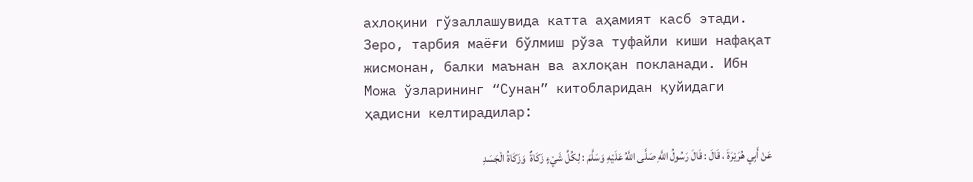ахлоқини гўзаллашувида катта аҳамият касб этади. Зеро, тарбия маёғи бўлмиш рўза туфайли киши нафақат жисмонан, балки маънан ва ахлоқан покланади. Ибн Можа ўзларининг “Сунан” китобларидан қуйидаги ҳадисни келтирадилар:

عَنْ أَبِي هُرَيْرَةَ ، قَالَ : قَالَ رَسُولُ اللَّهِ صَلَّى اللَّهُ عَلَيْهِ وَسَلَّمَ : لِكُلِّ شَيْءٍ زَكَاةٌ  وَزَكَاةُ الْجَسَدِ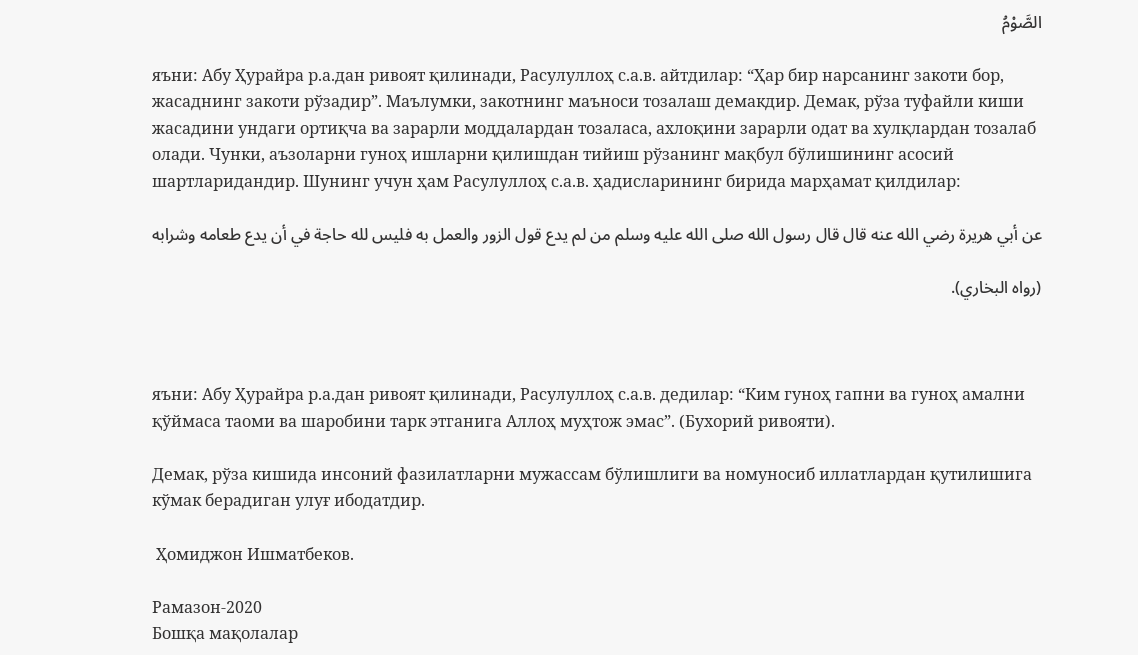الصَّوْمُ

яъни: Абу Ҳурайра р.а.дан ривоят қилинади, Расулуллоҳ с.а.в. айтдилар: “Ҳар бир нарсанинг закоти бор, жасаднинг закоти рўзадир”. Маълумки, закотнинг маъноси тозалаш демакдир. Демак, рўза туфайли киши жасадини ундаги ортиқча ва зарарли моддалардан тозаласа, ахлоқини зарарли одат ва хулқлардан тозалаб олади. Чунки, аъзоларни гуноҳ ишларни қилишдан тийиш рўзанинг мақбул бўлишининг асосий шартларидандир. Шунинг учун ҳам Расулуллоҳ с.а.в. ҳадисларининг бирида марҳамат қилдилар:

عن أبي هريرة رضي الله عنه قال قال رسول الله صلى الله عليه وسلم من لم يدع قول الزور والعمل به فليس لله حاجة في أن يدع طعامه وشرابه

(رواه البخاري).



яъни: Абу Ҳурайра р.а.дан ривоят қилинади, Расулуллоҳ с.а.в. дедилар: “Ким гуноҳ гапни ва гуноҳ амални қўймаса таоми ва шаробини тарк этганига Аллоҳ муҳтож эмас”. (Бухорий ривояти).

Демак, рўза кишида инсоний фазилатларни мужассам бўлишлиги ва номуносиб иллатлардан қутилишига кўмак берадиган улуғ ибодатдир.

 Ҳомиджон Ишматбеков.

Рамазон-2020
Бошқа мақолалар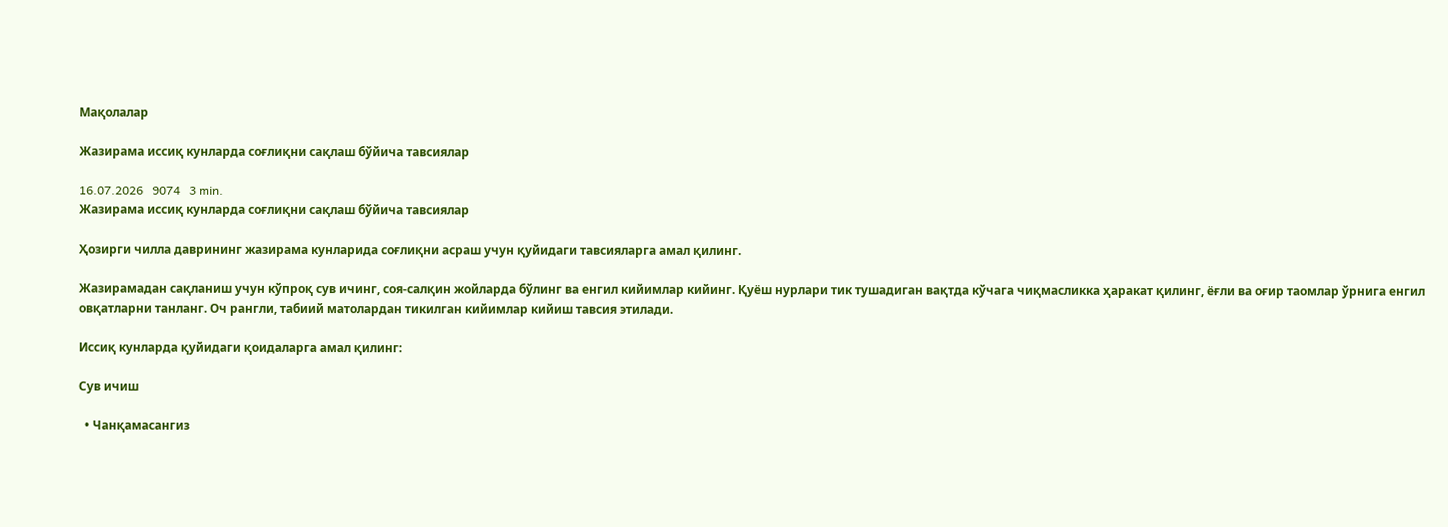Мақолалар

Жазирама иссиқ кунларда соғлиқни сақлаш бўйича тавсиялар

16.07.2026   9074   3 min.
Жазирама иссиқ кунларда соғлиқни сақлаш бўйича тавсиялар

Ҳозирги чилла даврининг жазирама кунларида соғлиқни асраш учун қуйидаги тавсияларга амал қилинг.

Жазирамадан сақланиш учун кўпроқ сув ичинг, соя-салқин жойларда бўлинг ва енгил кийимлар кийинг. Қуёш нурлари тик тушадиган вақтда кўчага чиқмасликка ҳаракат қилинг, ёғли ва оғир таомлар ўрнига енгил овқатларни танланг. Оч рангли, табиий матолардан тикилган кийимлар кийиш тавсия этилади.

Иссиқ кунларда қуйидаги қоидаларга амал қилинг:

Сув ичиш

  • Чанқамасангиз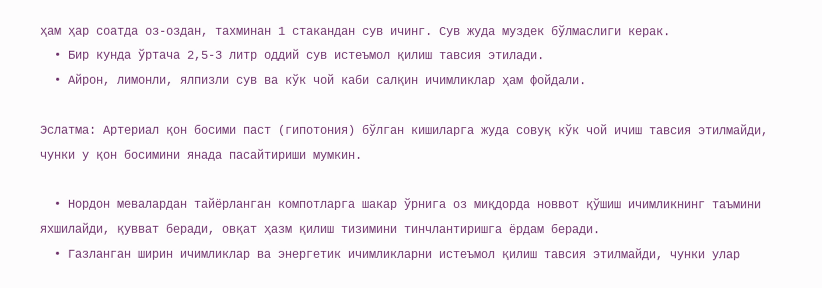ҳам ҳар соатда оз-оздан, тахминан 1 стакандан сув ичинг. Сув жуда муздек бўлмаслиги керак.
  • Бир кунда ўртача 2,5-3 литр оддий сув истеъмол қилиш тавсия этилади.
  • Айрон, лимонли, ялпизли сув ва кўк чой каби салқин ичимликлар ҳам фойдали.

Эслатма: Артериал қон босими паст (гипотония) бўлган кишиларга жуда совуқ кўк чой ичиш тавсия этилмайди, чунки у қон босимини янада пасайтириши мумкин.

  • Нордон мевалардан тайёрланган компотларга шакар ўрнига оз миқдорда новвот қўшиш ичимликнинг таъмини яхшилайди, қувват беради, овқат ҳазм қилиш тизимини тинчлантиришга ёрдам беради.
  • Газланган ширин ичимликлар ва энергетик ичимликларни истеъмол қилиш тавсия этилмайди, чунки улар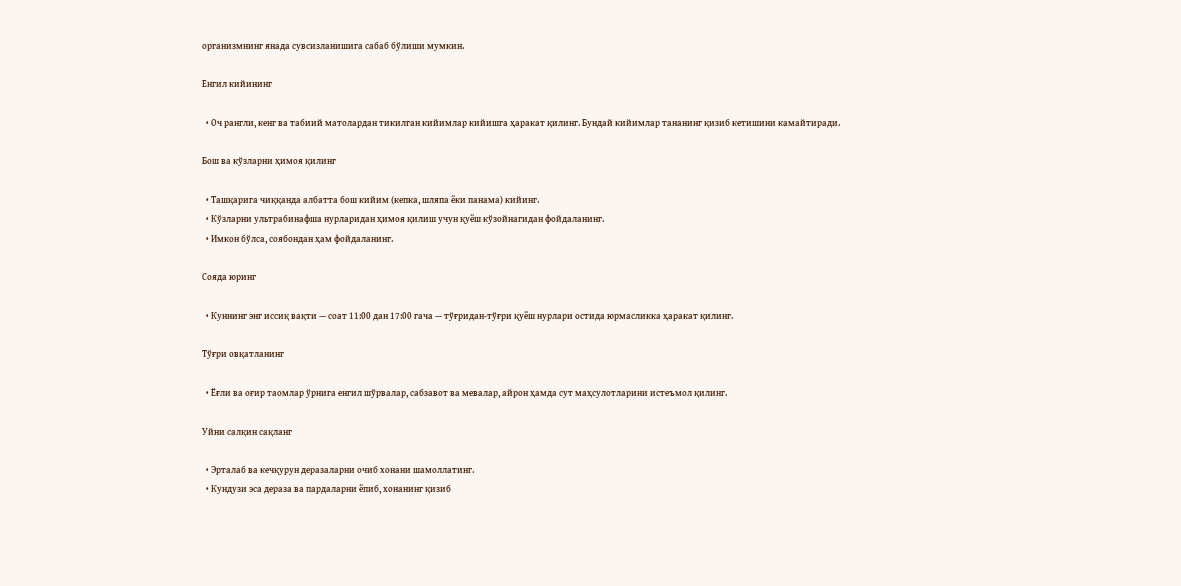организмнинг янада сувсизланишига сабаб бўлиши мумкин.

Енгил кийининг

  • Оч рангли, кенг ва табиий матолардан тикилган кийимлар кийишга ҳаракат қилинг. Бундай кийимлар тананинг қизиб кетишини камайтиради.

Бош ва кўзларни ҳимоя қилинг

  • Ташқарига чиққанда албатта бош кийим (кепка, шляпа ёки панама) кийинг.
  • Кўзларни ультрабинафша нурларидан ҳимоя қилиш учун қуёш кўзойнагидан фойдаланинг.
  • Имкон бўлса, соябондан ҳам фойдаланинг.

Сояда юринг

  • Куннинг энг иссиқ вақти — соат 11:00 дан 17:00 гача — тўғридан-тўғри қуёш нурлари остида юрмасликка ҳаракат қилинг.

Тўғри овқатланинг

  • Ёғли ва оғир таомлар ўрнига енгил шўрвалар, сабзавот ва мевалар, айрон ҳамда сут маҳсулотларини истеъмол қилинг.

Уйни салқин сақланг

  • Эрталаб ва кечқурун деразаларни очиб хонани шамоллатинг.
  • Кундузи эса дераза ва пардаларни ёпиб, хонанинг қизиб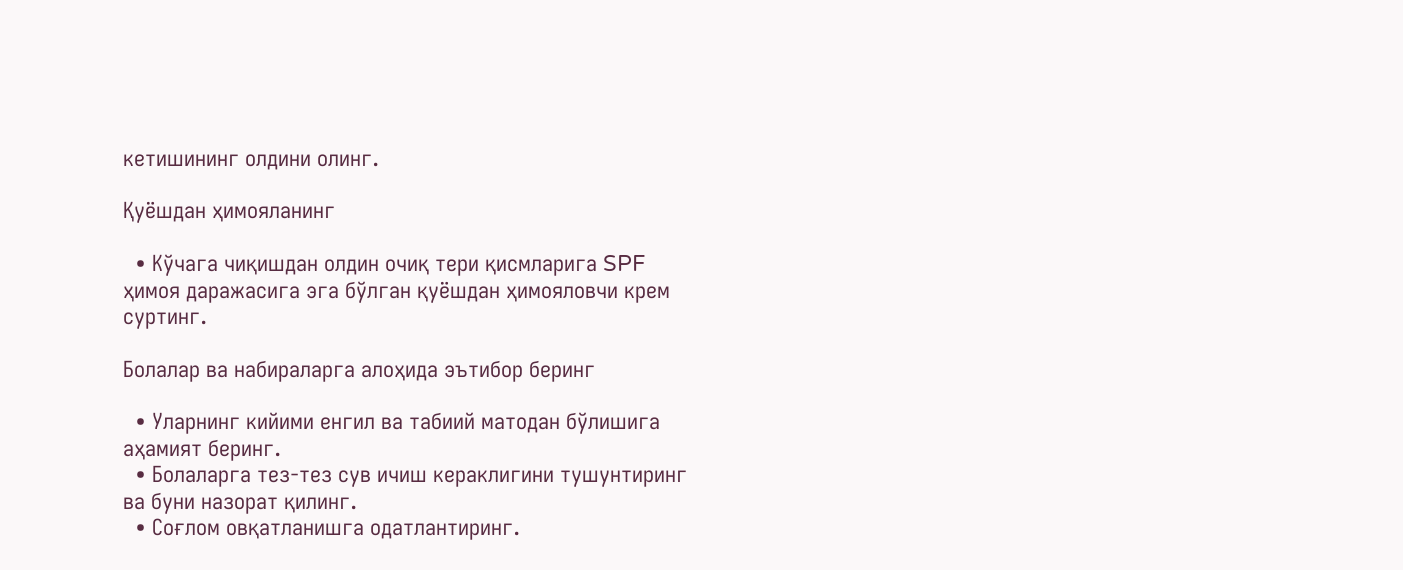кетишининг олдини олинг.

Қуёшдан ҳимояланинг

  • Кўчага чиқишдан олдин очиқ тери қисмларига SPF ҳимоя даражасига эга бўлган қуёшдан ҳимояловчи крем суртинг.

Болалар ва набираларга алоҳида эътибор беринг

  • Уларнинг кийими енгил ва табиий матодан бўлишига аҳамият беринг.
  • Болаларга тез-тез сув ичиш кераклигини тушунтиринг ва буни назорат қилинг.
  • Соғлом овқатланишга одатлантиринг.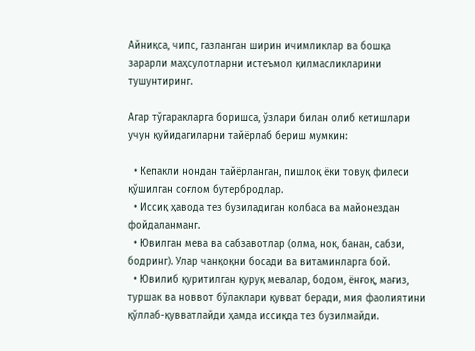Айниқса, чипс, газланган ширин ичимликлар ва бошқа зарарли маҳсулотларни истеъмол қилмасликларини тушунтиринг.

Агар тўгаракларга боришса, ўзлари билан олиб кетишлари учун қуйидагиларни тайёрлаб бериш мумкин:

  • Кепакли нондан тайёрланган, пишлоқ ёки товуқ филеси қўшилган соғлом бутербродлар.
  • Иссиқ ҳавода тез бузиладиган колбаса ва майонездан фойдаланманг.
  • Ювилган мева ва сабзавотлар (олма, нок, банан, сабзи, бодринг). Улар чанқоқни босади ва витаминларга бой.
  • Ювилиб қуритилган қуруқ мевалар, бодом, ёнғоқ, мағиз, туршак ва новвот бўлаклари қувват беради, мия фаолиятини қўллаб-қувватлайди ҳамда иссиқда тез бузилмайди.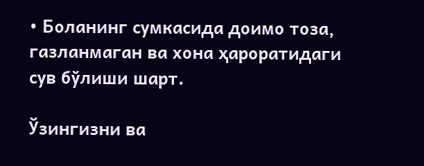• Боланинг сумкасида доимо тоза, газланмаган ва хона ҳароратидаги сув бўлиши шарт.

Ўзингизни ва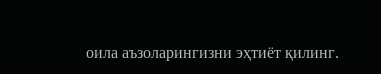оила аъзоларингизни эҳтиёт қилинг.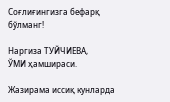Соғлиғингизга бефарқ бўлманг!

Наргиза ТУЙЧИЕВА,
ЎМИ ҳамшираси.

Жазирама иссиқ кунларда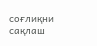соғлиқни сақлаш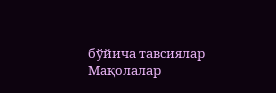бўйича тавсиялар
Мақолалар